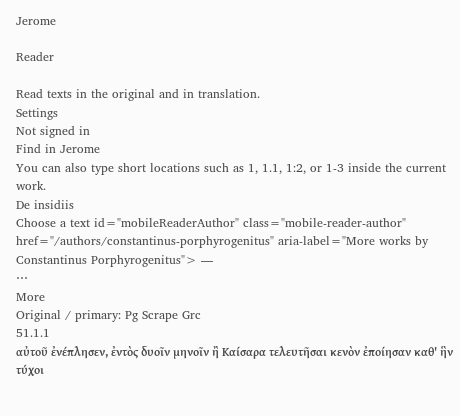Jerome

Reader

Read texts in the original and in translation.
Settings
Not signed in
Find in Jerome
You can also type short locations such as 1, 1.1, 1:2, or 1-3 inside the current work.
De insidiis
Choose a text id="mobileReaderAuthor" class="mobile-reader-author" href="/authors/constantinus-porphyrogenitus" aria-label="More works by Constantinus Porphyrogenitus"> —
⋯
More
Original / primary: Pg Scrape Grc
51.1.1
αὐτοῦ ἐνέπλησεν, ἐντὸς δυοῖν μηνοῖν ἢ Καίσαρα τελευτῆσαι κενὸν ἐποίησαν καθ' ἣν τύχοι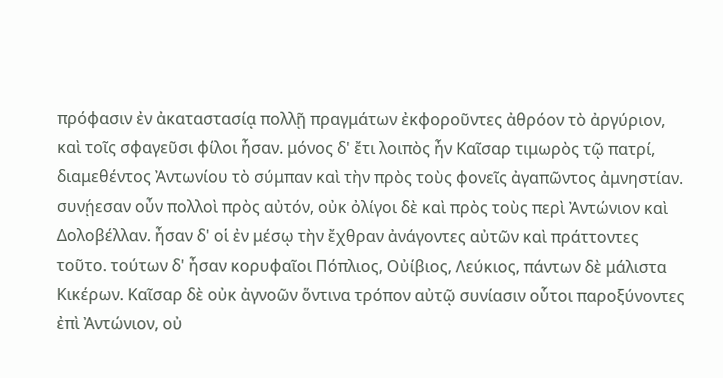πρόφασιν ἐν ἀκαταστασίᾳ πολλῇ πραγμάτων ἐκφοροῦντες ἀθρόον τὸ ἀργύριον, καὶ τοῖς σφαγεῦσι φίλοι ἦσαν. μόνος δ' ἔτι λοιπὸς ἦν Καῖσαρ τιμωρὸς τῷ πατρί, διαμεθέντος Ἀντωνίου τὸ σύμπαν καὶ τὴν πρὸς τοὺς φονεῖς ἀγαπῶντος ἀμνηστίαν. συνῄεσαν οὖν πολλοὶ πρὸς αὐτόν, οὐκ ὀλίγοι δὲ καὶ πρὸς τοὺς περὶ Ἀντώνιον καὶ Δολοβέλλαν. ἦσαν δ' οἱ ἐν μέσῳ τὴν ἔχθραν ἀνάγοντες αὐτῶν καὶ πράττοντες τοῦτο. τούτων δ' ἦσαν κορυφαῖοι Πόπλιος, Οὐίβιος, Λεύκιος, πάντων δὲ μάλιστα Κικέρων. Καῖσαρ δὲ οὐκ ἀγνοῶν ὅντινα τρόπον αὐτῷ συνίασιν οὗτοι παροξύνοντες ἐπὶ Ἀντώνιον, οὐ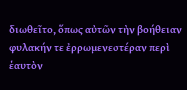διωθεῖτο, ὅπως αὐτῶν τὴν βοήθειαν φυλακήν τε ἐρρωμενεστέραν περὶ ἑαυτὸν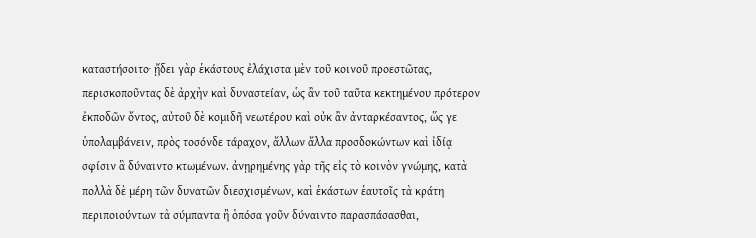καταστήσοιτο· ᾔδει γὰρ ἑκάστους ἐλάχιστα μὲν τοῦ κοινοῦ προεστῶτας, περισκοποῦντας δὲ ἀρχὴν καὶ δυναστείαν, ὡς ἂν τοῦ ταῦτα κεκτημένου πρότερον ἐκποδῶν ὄντος, αὐτοῦ δὲ κομιδῆ νεωτέρου καὶ οὐκ ἂν ἀνταρκέσαντος, ὥς γε ὑπολαμβάνειν, πρὸς τοσόνδε τάραχον, ἄλλων ἄλλα προσδοκώντων καὶ ἰδίᾳ σφίσιν ἃ δύναιντο κτωμένων. ἀνῃρημένης γὰρ τῆς εἰς τὸ κοινὸν γνώμης, κατὰ πολλὰ δὲ μέρη τῶν δυνατῶν διεσχισμένων, καὶ ἑκάστων ἑαυτοῖς τὰ κράτη περιποιούντων τὰ σύμπαντα ἢ ὁπόσα γοῦν δύναιντο παρασπάσασθαι,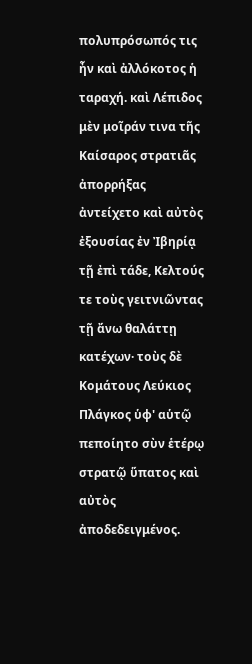πολυπρόσωπός τις ἦν καὶ ἀλλόκοτος ἡ ταραχή. καὶ Λέπιδος μὲν μοῖράν τινα τῆς Καίσαρος στρατιᾶς ἀπορρήξας ἀντείχετο καὶ αὐτὸς ἐξουσίας ἐν Ἰβηρίᾳ τῇ ἐπὶ τάδε, Κελτούς τε τοὺς γειτνιῶντας τῇ ἄνω θαλάττῃ κατέχων· τοὺς δὲ Κομάτους Λεύκιος Πλάγκος ὑφ' αὑτῷ πεποίητο σὺν ἑτέρῳ στρατῷ ὕπατος καὶ αὐτὸς ἀποδεδειγμένος.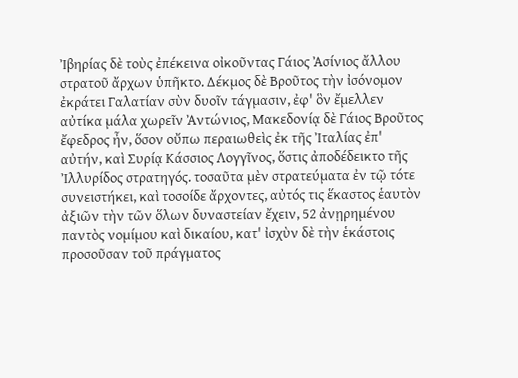Ἰβηρίας δὲ τοὺς ἐπέκεινα οἰκοῦντας Γάιος Ἀσίνιος ἄλλου στρατοῦ ἄρχων ὑπῆκτο. Δέκμος δὲ Βροῦτος τὴν ἰσόνομον ἐκράτει Γαλατίαν σὺν δυοῖν τάγμασιν, ἐφ' ὃν ἔμελλεν αὐτίκα μάλα χωρεῖν Ἀντώνιος, Μακεδονίᾳ δὲ Γάιος Βροῦτος ἔφεδρος ἦν, ὅσον οὔπω περαιωθεὶς ἐκ τῆς Ἰταλίας ἐπ' αὐτήν, καὶ Συρίᾳ Κάσσιος Λογγῖνος, ὅστις ἀποδέδεικτο τῆς Ἰλλυρίδος στρατηγός. τοσαῦτα μὲν στρατεύματα ἐν τῷ τότε συνειστήκει, καὶ τοσοίδε ἄρχοντες, αὐτός τις ἕκαστος ἑαυτὸν ἀξιῶν τὴν τῶν ὅλων δυναστείαν ἔχειν, 52 ἀνῃρημένου παντὸς νομίμου καὶ δικαίου, κατ' ἰσχὺν δὲ τὴν ἑκάστοις προσοῦσαν τοῦ πράγματος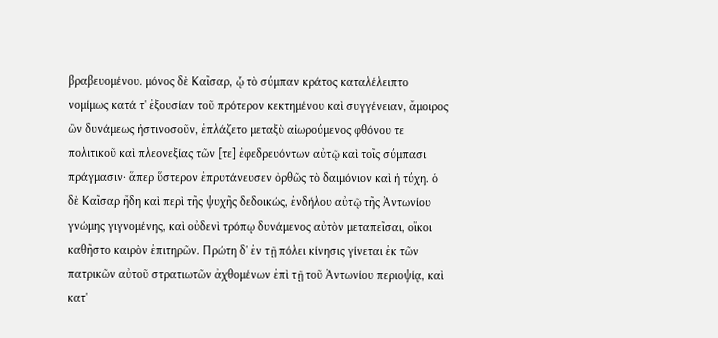βραβευομένου. μόνος δὲ Καῖσαρ, ᾧ τὸ σύμπαν κράτος καταλέλειπτο νομίμως κατά τ' ἐξουσίαν τοῦ πρότερον κεκτημένου καὶ συγγένειαν, ἄμοιρος ὢν δυνάμεως ἡστινοσοῦν, ἐπλάζετο μεταξὺ αἰωρούμενος φθόνου τε πολιτικοῦ καὶ πλεονεξίας τῶν [τε] ἐφεδρευόντων αὐτῷ καὶ τοῖς σύμπασι πράγμασιν· ἅπερ ὕστερον ἐπρυτάνευσεν ὀρθῶς τὸ δαιμόνιον καὶ ἡ τύχη. ὁ δὲ Καῖσαρ ἤδη καὶ περὶ τῆς ψυχῆς δεδοικώς, ἐνδήλου αὐτῷ τῆς Ἀντωνίου γνώμης γιγνομένης, καὶ οὐδενὶ τρόπῳ δυνάμενος αὐτὸν μεταπεῖσαι, οἴκοι καθῆστο καιρὸν ἐπιτηρῶν. Πρώτη δ' ἐν τῇ πόλει κίνησις γίνεται ἐκ τῶν πατρικῶν αὐτοῦ στρατιωτῶν ἀχθομένων ἐπὶ τῇ τοῦ Ἀντωνίου περιοψίᾳ, καὶ κατ'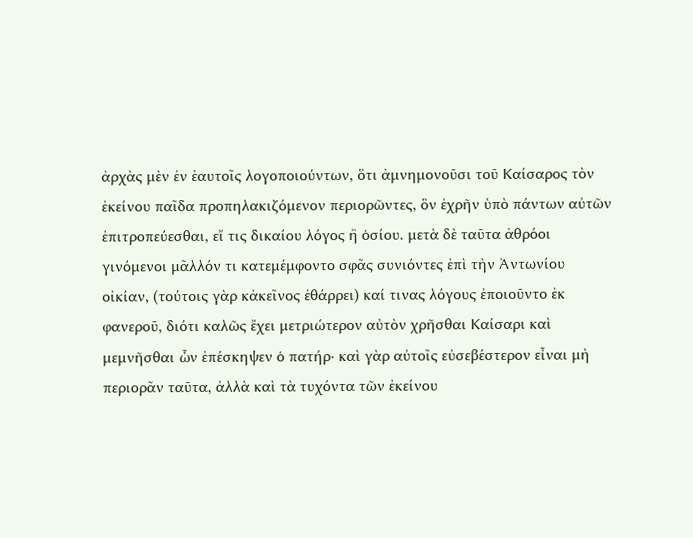ἀρχὰς μὲν ἐν ἑαυτοῖς λογοποιούντων, ὅτι ἀμνημονοῦσι τοῦ Καίσαρος τὸν ἐκείνου παῖδα προπηλακιζόμενον περιορῶντες, ὃν ἐχρῆν ὑπὸ πάντων αὐτῶν ἐπιτροπεύεσθαι, εἴ τις δικαίου λόγος ἢ ὁσίου. μετὰ δὲ ταῦτα ἀθρόοι γινόμενοι μᾶλλόν τι κατεμέμφοντο σφᾶς συνιόντες ἐπὶ τὴν Ἀντωνίου οἰκίαν, (τούτοις γὰρ κἀκεῖνος ἐθάρρει) καί τινας λόγους ἐποιοῦντο ἐκ φανεροῦ, διότι καλῶς ἔχει μετριώτερον αὐτὸν χρῆσθαι Καίσαρι καὶ μεμνῆσθαι ὧν ἐπέσκηψεν ὁ πατήρ· καὶ γὰρ αὐτοῖς εὐσεβέστερον εἶναι μὴ περιορᾶν ταῦτα, ἀλλὰ καὶ τὰ τυχόντα τῶν ἐκείνου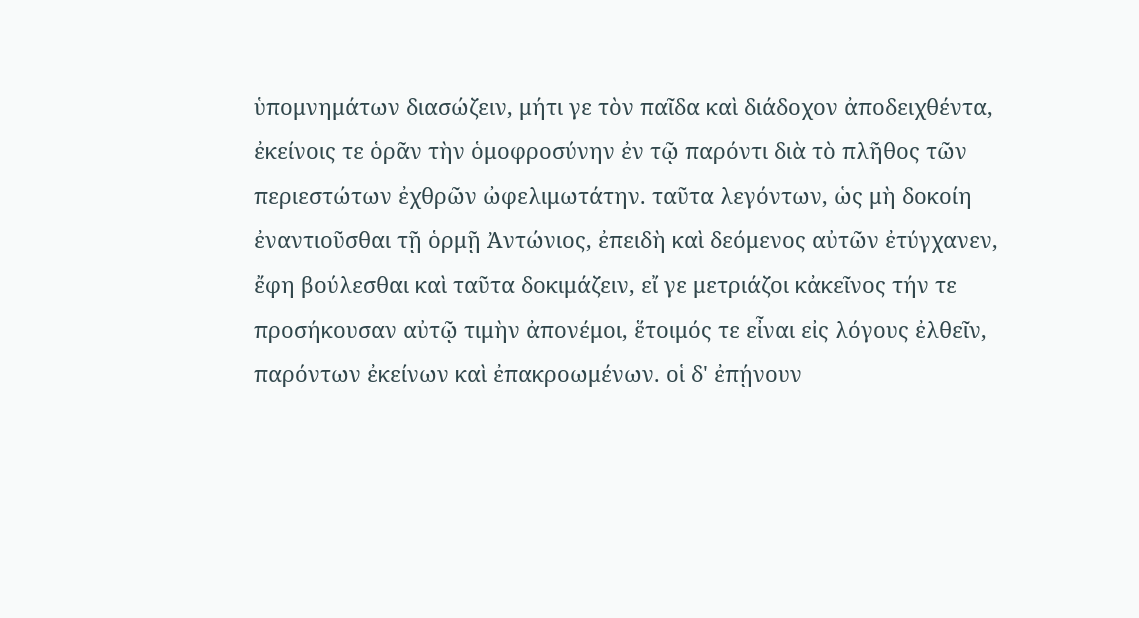ὑπομνημάτων διασώζειν, μήτι γε τὸν παῖδα καὶ διάδοχον ἀποδειχθέντα, ἐκείνοις τε ὁρᾶν τὴν ὁμοφροσύνην ἐν τῷ παρόντι διὰ τὸ πλῆθος τῶν περιεστώτων ἐχθρῶν ὠφελιμωτάτην. ταῦτα λεγόντων, ὡς μὴ δοκοίη ἐναντιοῦσθαι τῇ ὁρμῇ Ἀντώνιος, ἐπειδὴ καὶ δεόμενος αὐτῶν ἐτύγχανεν, ἔφη βούλεσθαι καὶ ταῦτα δοκιμάζειν, εἴ γε μετριάζοι κἀκεῖνος τήν τε προσήκουσαν αὐτῷ τιμὴν ἀπονέμοι, ἕτοιμός τε εἶναι εἰς λόγους ἐλθεῖν, παρόντων ἐκείνων καὶ ἐπακροωμένων. οἱ δ' ἐπῄνουν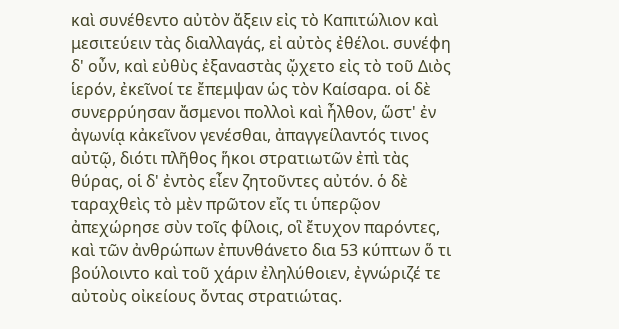καὶ συνέθεντο αὐτὸν ἄξειν εἰς τὸ Καπιτώλιον καὶ μεσιτεύειν τὰς διαλλαγάς, εἰ αὐτὸς ἐθέλοι. συνέφη δ' οὖν, καὶ εὐθὺς ἐξαναστὰς ᾤχετο εἰς τὸ τοῦ Διὸς ἱερόν, ἐκεῖνοί τε ἔπεμψαν ὡς τὸν Καίσαρα. οἱ δὲ συνερρύησαν ἄσμενοι πολλοὶ καὶ ἦλθον, ὥστ' ἐν ἀγωνίᾳ κἀκεῖνον γενέσθαι, ἀπαγγείλαντός τινος αὐτῷ, διότι πλῆθος ἥκοι στρατιωτῶν ἐπὶ τὰς θύρας, οἱ δ' ἐντὸς εἶεν ζητοῦντες αὐτόν. ὁ δὲ ταραχθεὶς τὸ μὲν πρῶτον εἴς τι ὑπερῷον ἀπεχώρησε σὺν τοῖς φίλοις, οἳ ἔτυχον παρόντες, καὶ τῶν ἀνθρώπων ἐπυνθάνετο δια 53 κύπτων ὅ τι βούλοιντο καὶ τοῦ χάριν ἐληλύθοιεν, ἐγνώριζέ τε αὐτοὺς οἰκείους ὄντας στρατιώτας.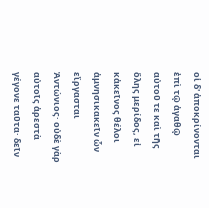οἱ δ' ἀποκρίνονται ἐπὶ τῷ ἀγαθῷ αὐτοῦ τε καὶ τῆς ὅλης μερίδος, εἰ κἀκεῖνος θέλοι ἀμνησικακεῖν ὧν εἴργασται Ἀντώνιος· οὐδὲ γὰρ αὐτοῖς ἀρεστὰ γέγονε ταῦτα· δεῖν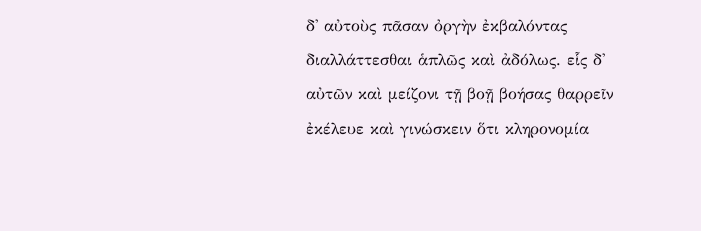δ' αὐτοὺς πᾶσαν ὀργὴν ἐκβαλόντας διαλλάττεσθαι ἁπλῶς καὶ ἀδόλως. εἷς δ' αὐτῶν καὶ μείζονι τῇ βοῇ βοήσας θαρρεῖν ἐκέλευε καὶ γινώσκειν ὅτι κληρονομία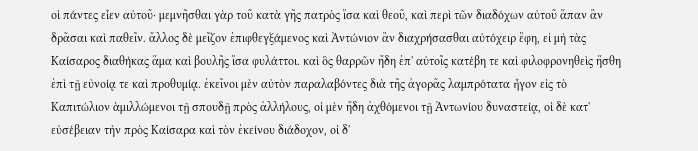οἱ πάντες εἶεν αὐτοῦ· μεμνῆσθαι γὰρ τοῦ κατὰ γῆς πατρὸς ἴσα καὶ θεοῦ, καὶ περὶ τῶν διαδόχων αὐτοῦ ἅπαν ἂν δρᾶσαι καὶ παθεῖν. ἄλλος δὲ μεῖζον ἐπιφθεγξάμενος καὶ Ἀντώνιον ἂν διαχρήσασθαι αὐτόχειρ ἔφη, εἰ μὴ τὰς Καίσαρος διαθήκας ἅμα καὶ βουλῆς ἴσα φυλάττοι. καὶ ὃς θαρρῶν ἤδη ἐπ' αὐτοῖς κατέβη τε καὶ φιλοφρονηθεὶς ἥσθη ἐπὶ τῇ εὐνοίᾳ τε καὶ προθυμίᾳ. ἐκεῖνοι μὲν αὐτὸν παραλαβόντες διὰ τῆς ἀγορᾶς λαμπρότατα ἦγον εἰς τὸ Καπιτώλιον ἁμιλλώμενοι τῇ σπουδῇ πρὸς ἀλλήλους, οἱ μὲν ἤδη ἀχθόμενοι τῇ Ἀντωνίου δυναστείᾳ, οἱ δὲ κατ' εὐσέβειαν τὴν πρὸς Καίσαρα καὶ τὸν ἐκείνου διάδοχον, οἱ δ'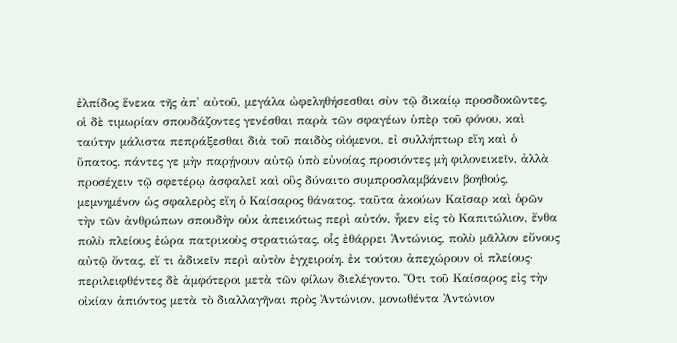ἐλπίδος ἕνεκα τῆς ἀπ' αὐτοῦ, μεγάλα ὠφεληθήσεσθαι σὺν τῷ δικαίῳ προσδοκῶντες, οἱ δὲ τιμωρίαν σπουδάζοντες γενέσθαι παρὰ τῶν σφαγέων ὑπὲρ τοῦ φόνου, καὶ ταύτην μάλιστα πεπράξεσθαι διὰ τοῦ παιδὸς οἰόμενοι, εἰ συλλήπτωρ εἴη καὶ ὁ ὕπατος. πάντες γε μὴν παρῄνουν αὐτῷ ὑπὸ εὐνοίας προσιόντες μὴ φιλονεικεῖν, ἀλλὰ προσέχειν τῷ σφετέρῳ ἀσφαλεῖ καὶ οὓς δύναιτο συμπροσλαμβάνειν βοηθούς, μεμνημένον ὡς σφαλερὸς εἴη ὁ Καίσαρος θάνατος. ταῦτα ἀκούων Καῖσαρ καὶ ὁρῶν τὴν τῶν ἀνθρώπων σπουδὴν οὐκ ἀπεικότως περὶ αὐτόν, ἧκεν εἰς τὸ Καπιτώλιον, ἔνθα πολὺ πλείους ἑώρα πατρικοὺς στρατιώτας, οἷς ἐθάρρει Ἀντώνιος, πολὺ μᾶλλον εὔνους αὐτῷ ὄντας, εἴ τι ἀδικεῖν περὶ αὐτὸν ἐγχειροίη. ἐκ τούτου ἀπεχώρουν οἱ πλείους· περιλειφθέντες δὲ ἀμφότεροι μετὰ τῶν φίλων διελέγοντο. Ὅτι τοῦ Καίσαρος εἰς τὴν οἰκίαν ἀπιόντος μετὰ τὸ διαλλαγῆναι πρὸς Ἀντώνιον, μονωθέντα Ἀντώνιον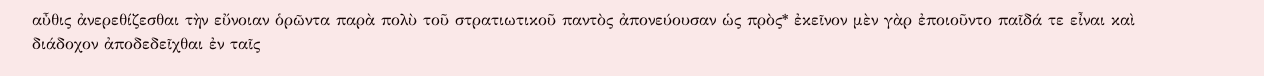αὖθις ἀνερεθίζεσθαι τὴν εὔνοιαν ὁρῶντα παρὰ πολὺ τοῦ στρατιωτικοῦ παντὸς ἀπονεύουσαν ὡς πρὸς* ἐκεῖνον μὲν γὰρ ἐποιοῦντο παῖδά τε εἶναι καὶ διάδοχον ἀποδεδεῖχθαι ἐν ταῖς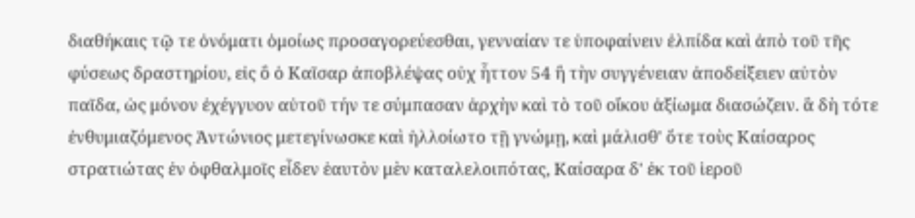διαθήκαις τῷ τε ὀνόματι ὁμοίως προσαγορεύεσθαι, γενναίαν τε ὑποφαίνειν ἐλπίδα καὶ ἀπὸ τοῦ τῆς φύσεως δραστηρίου, εἰς ὃ ὁ Καῖσαρ ἀποβλέψας οὐχ ἧττον 54 ἢ τὴν συγγένειαν ἀποδείξειεν αὐτὸν παῖδα, ὡς μόνον ἐχέγγυον αὐτοῦ τήν τε σύμπασαν ἀρχὴν καὶ τὸ τοῦ οἴκου ἀξίωμα διασώζειν. ἃ δὴ τότε ἐνθυμιαζόμενος Ἀντώνιος μετεγίνωσκε καὶ ἠλλοίωτο τῇ γνώμῃ, καὶ μάλισθ' ὅτε τοὺς Καίσαρος στρατιώτας ἐν ὀφθαλμοῖς εἶδεν ἑαυτὸν μὲν καταλελοιπότας, Καίσαρα δ' ἐκ τοῦ ἱεροῦ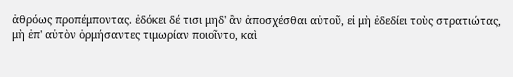ἀθρόως προπέμποντας. ἐδόκει δέ τισι μηδ' ἂν ἀποσχέσθαι αὐτοῦ, εἰ μὴ ἐδεδίει τοὺς στρατιώτας, μὴ ἐπ' αὐτὸν ὁρμήσαντες τιμωρίαν ποιοῖντο, καὶ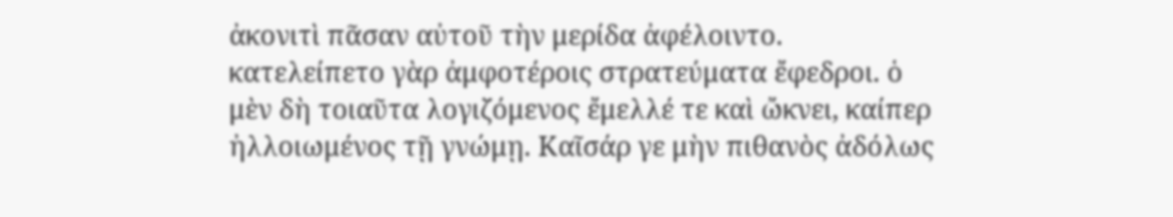ἀκονιτὶ πᾶσαν αὐτοῦ τὴν μερίδα ἀφέλοιντο. κατελείπετο γὰρ ἀμφοτέροις στρατεύματα ἔφεδροι. ὁ μὲν δὴ τοιαῦτα λογιζόμενος ἔμελλέ τε καὶ ὤκνει, καίπερ ἠλλοιωμένος τῇ γνώμῃ. Καῖσάρ γε μὴν πιθανὸς ἀδόλως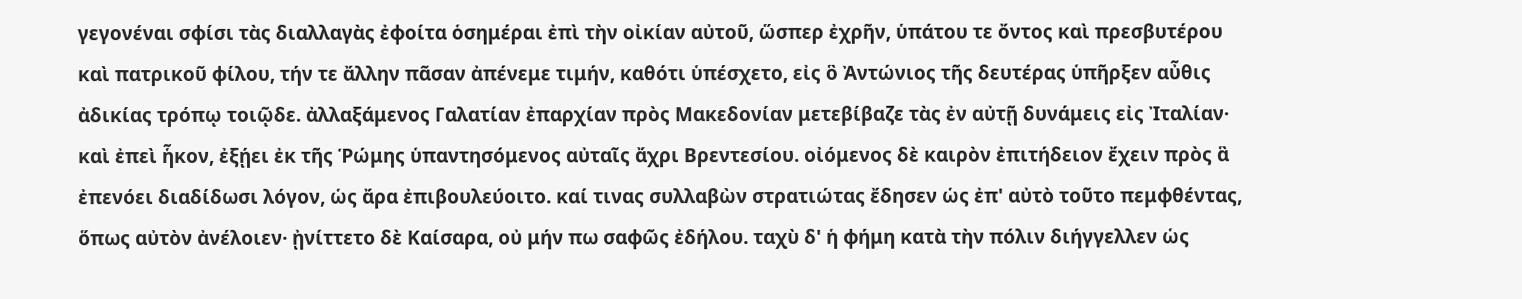γεγονέναι σφίσι τὰς διαλλαγὰς ἐφοίτα ὁσημέραι ἐπὶ τὴν οἰκίαν αὐτοῦ, ὥσπερ ἐχρῆν, ὑπάτου τε ὄντος καὶ πρεσβυτέρου καὶ πατρικοῦ φίλου, τήν τε ἄλλην πᾶσαν ἀπένεμε τιμήν, καθότι ὑπέσχετο, εἰς ὃ Ἀντώνιος τῆς δευτέρας ὑπῆρξεν αὖθις ἀδικίας τρόπῳ τοιῷδε. ἀλλαξάμενος Γαλατίαν ἐπαρχίαν πρὸς Μακεδονίαν μετεβίβαζε τὰς ἐν αὐτῇ δυνάμεις εἰς Ἰταλίαν· καὶ ἐπεὶ ἧκον, ἐξῄει ἐκ τῆς Ῥώμης ὑπαντησόμενος αὐταῖς ἄχρι Βρεντεσίου. οἰόμενος δὲ καιρὸν ἐπιτήδειον ἔχειν πρὸς ἃ ἐπενόει διαδίδωσι λόγον, ὡς ἄρα ἐπιβουλεύοιτο. καί τινας συλλαβὼν στρατιώτας ἔδησεν ὡς ἐπ' αὐτὸ τοῦτο πεμφθέντας, ὅπως αὐτὸν ἀνέλοιεν· ᾐνίττετο δὲ Καίσαρα, οὐ μήν πω σαφῶς ἐδήλου. ταχὺ δ' ἡ φήμη κατὰ τὴν πόλιν διήγγελλεν ὡς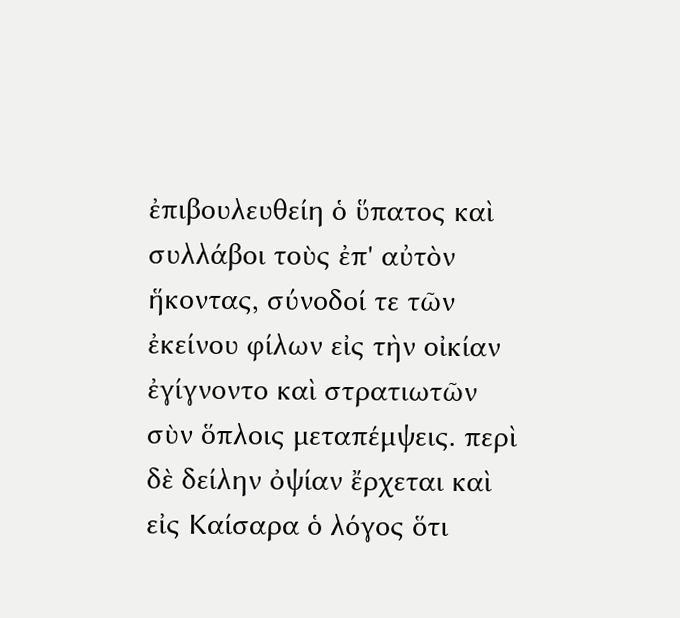ἐπιβουλευθείη ὁ ὕπατος καὶ συλλάβοι τοὺς ἐπ' αὐτὸν ἥκοντας, σύνοδοί τε τῶν ἐκείνου φίλων εἰς τὴν οἰκίαν ἐγίγνοντο καὶ στρατιωτῶν σὺν ὅπλοις μεταπέμψεις. περὶ δὲ δείλην ὀψίαν ἔρχεται καὶ εἰς Καίσαρα ὁ λόγος ὅτι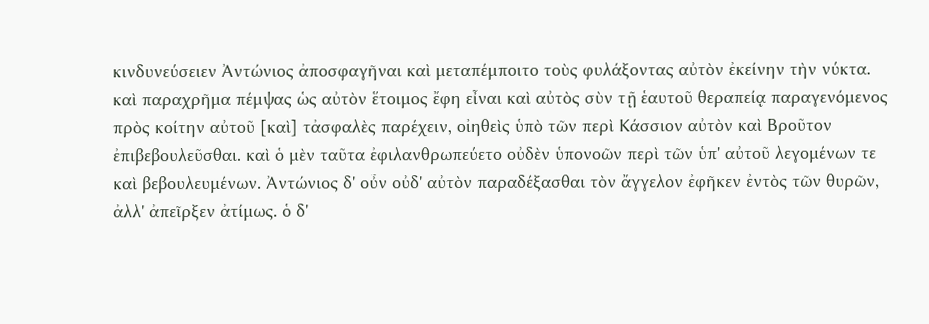κινδυνεύσειεν Ἀντώνιος ἀποσφαγῆναι καὶ μεταπέμποιτο τοὺς φυλάξοντας αὐτὸν ἐκείνην τὴν νύκτα. καὶ παραχρῆμα πέμψας ὡς αὐτὸν ἕτοιμος ἔφη εἶναι καὶ αὐτὸς σὺν τῇ ἑαυτοῦ θεραπείᾳ παραγενόμενος πρὸς κοίτην αὐτοῦ [καὶ] τἀσφαλὲς παρέχειν, οἰηθεὶς ὑπὸ τῶν περὶ Κάσσιον αὐτὸν καὶ Βροῦτον ἐπιβεβουλεῦσθαι. καὶ ὁ μὲν ταῦτα ἐφιλανθρωπεύετο οὐδὲν ὑπονοῶν περὶ τῶν ὑπ' αὐτοῦ λεγομένων τε καὶ βεβουλευμένων. Ἀντώνιος δ' οὖν οὐδ' αὐτὸν παραδέξασθαι τὸν ἄγγελον ἐφῆκεν ἐντὸς τῶν θυρῶν, ἀλλ' ἀπεῖρξεν ἀτίμως. ὁ δ'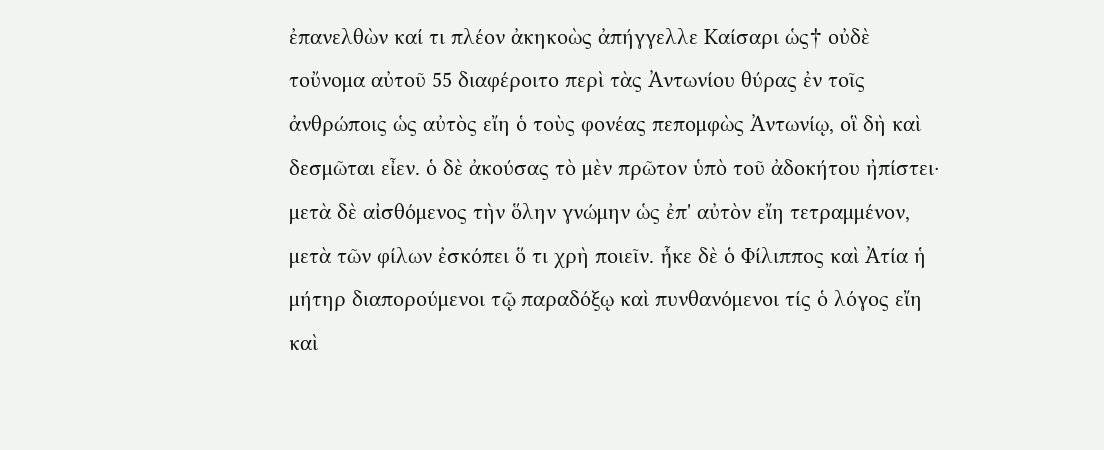ἐπανελθὼν καί τι πλέον ἀκηκοὼς ἀπήγγελλε Καίσαρι ὡς† οὐδὲ τοὔνομα αὐτοῦ 55 διαφέροιτο περὶ τὰς Ἀντωνίου θύρας ἐν τοῖς ἀνθρώποις ὡς αὐτὸς εἴη ὁ τοὺς φονέας πεπομφὼς Ἀντωνίῳ, οἳ δὴ καὶ δεσμῶται εἶεν. ὁ δὲ ἀκούσας τὸ μὲν πρῶτον ὑπὸ τοῦ ἀδοκήτου ἠπίστει· μετὰ δὲ αἰσθόμενος τὴν ὅλην γνώμην ὡς ἐπ' αὐτὸν εἴη τετραμμένον, μετὰ τῶν φίλων ἐσκόπει ὅ τι χρὴ ποιεῖν. ἧκε δὲ ὁ Φίλιππος καὶ Ἀτία ἡ μήτηρ διαπορούμενοι τῷ παραδόξῳ καὶ πυνθανόμενοι τίς ὁ λόγος εἴη καὶ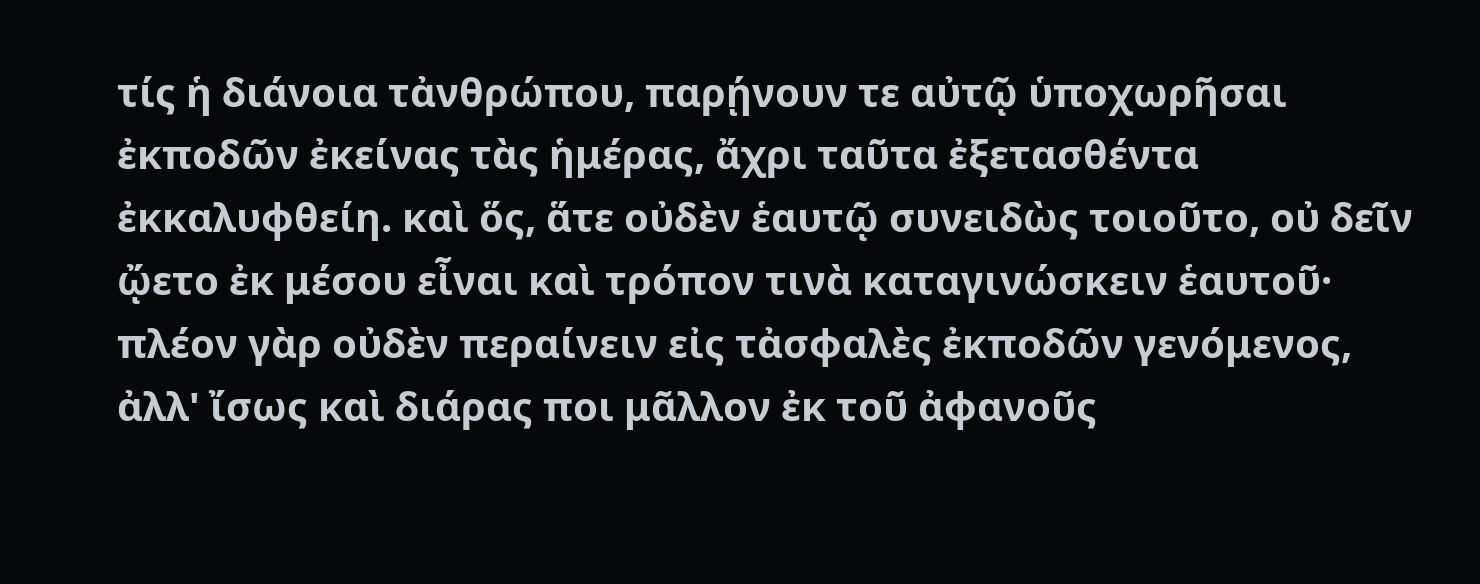τίς ἡ διάνοια τἀνθρώπου, παρῄνουν τε αὐτῷ ὑποχωρῆσαι ἐκποδῶν ἐκείνας τὰς ἡμέρας, ἄχρι ταῦτα ἐξετασθέντα ἐκκαλυφθείη. καὶ ὅς, ἅτε οὐδὲν ἑαυτῷ συνειδὼς τοιοῦτο, οὐ δεῖν ᾤετο ἐκ μέσου εἶναι καὶ τρόπον τινὰ καταγινώσκειν ἑαυτοῦ· πλέον γὰρ οὐδὲν περαίνειν εἰς τἀσφαλὲς ἐκποδῶν γενόμενος, ἀλλ' ἴσως καὶ διάρας ποι μᾶλλον ἐκ τοῦ ἀφανοῦς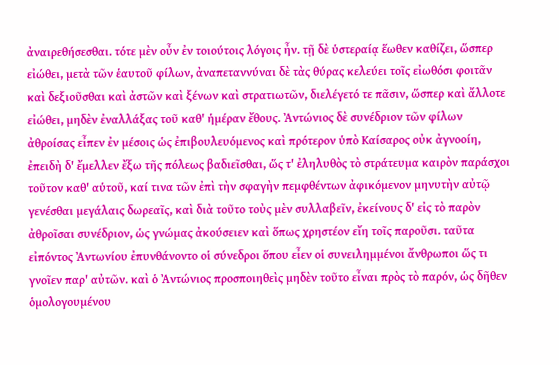ἀναιρεθήσεσθαι. τότε μὲν οὖν ἐν τοιούτοις λόγοις ἦν. τῇ δὲ ὑστεραίᾳ ἕωθεν καθίζει, ὥσπερ εἰώθει, μετὰ τῶν ἑαυτοῦ φίλων, ἀναπεταννύναι δὲ τὰς θύρας κελεύει τοῖς εἰωθόσι φοιτᾶν καὶ δεξιοῦσθαι καὶ ἀστῶν καὶ ξένων καὶ στρατιωτῶν, διελέγετό τε πᾶσιν, ὥσπερ καὶ ἄλλοτε εἰώθει, μηδὲν ἐναλλάξας τοῦ καθ' ἡμέραν ἔθους. Ἀντώνιος δὲ συνέδριον τῶν φίλων ἀθροίσας εἶπεν ἐν μέσοις ὡς ἐπιβουλευόμενος καὶ πρότερον ὑπὸ Καίσαρος οὐκ ἀγνοοίη, ἐπειδὴ δ' ἔμελλεν ἔξω τῆς πόλεως βαδιεῖσθαι, ὥς τ' ἐληλυθὸς τὸ στράτευμα καιρὸν παράσχοι τοῦτον καθ' αὑτοῦ, καί τινα τῶν ἐπὶ τὴν σφαγὴν πεμφθέντων ἀφικόμενον μηνυτὴν αὐτῷ γενέσθαι μεγάλαις δωρεαῖς, καὶ διὰ τοῦτο τοὺς μὲν συλλαβεῖν, ἐκείνους δ' εἰς τὸ παρὸν ἀθροῖσαι συνέδριον, ὡς γνώμας ἀκούσειεν καὶ ὅπως χρηστέον εἴη τοῖς παροῦσι. ταῦτα εἰπόντος Ἀντωνίου ἐπυνθάνοντο οἱ σύνεδροι ὅπου εἶεν οἱ συνειλημμένοι ἄνθρωποι ὥς τι γνοῖεν παρ' αὐτῶν. καὶ ὁ Ἀντώνιος προσποιηθεὶς μηδὲν τοῦτο εἶναι πρὸς τὸ παρόν, ὡς δῆθεν ὁμολογουμένου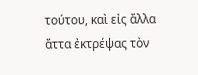τούτου, καὶ εἰς ἄλλα ἄττα ἐκτρέψας τὸν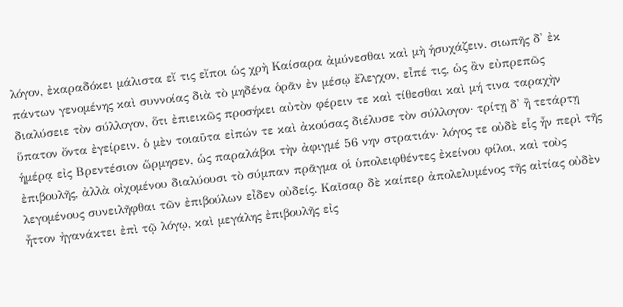λόγον, ἐκαραδόκει μάλιστα εἴ τις εἴποι ὡς χρὴ Καίσαρα ἀμύνεσθαι καὶ μὴ ἡσυχάζειν. σιωπῆς δ' ἐκ πάντων γενομένης καὶ συννοίας διὰ τὸ μηδένα ὁρᾶν ἐν μέσῳ ἔλεγχον, εἶπέ τις, ὡς ἂν εὐπρεπῶς διαλύσειε τὸν σύλλογον, ὅτι ἐπιεικῶς προσήκει αὐτὸν φέρειν τε καὶ τίθεσθαι καὶ μή τινα ταραχὴν ὕπατον ὄντα ἐγείρειν. ὁ μὲν τοιαῦτα εἰπών τε καὶ ἀκούσας διέλυσε τὸν σύλλογον· τρίτῃ δ' ἢ τετάρτῃ ἡμέρᾳ εἰς Βρεντέσιον ὥρμησεν, ὡς παραλάβοι τὴν ἀφιγμέ 56 νην στρατιάν· λόγος τε οὐδὲ εἷς ἦν περὶ τῆς ἐπιβουλῆς, ἀλλὰ οἰχομένου διαλύουσι τὸ σύμπαν πρᾶγμα οἱ ὑπολειφθέντες ἐκείνου φίλοι, καὶ τοὺς λεγομένους συνειλῆφθαι τῶν ἐπιβούλων εἶδεν οὐδείς. Καῖσαρ δὲ καίπερ ἀπολελυμένος τῆς αἰτίας οὐδὲν ἧττον ἠγανάκτει ἐπὶ τῷ λόγῳ, καὶ μεγάλης ἐπιβουλῆς εἰς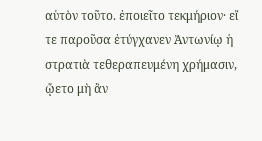αὑτὸν τοῦτο. ἐποιεῖτο τεκμήριον· εἴ τε παροῦσα ἐτύγχανεν Ἀντωνίῳ ἡ στρατιὰ τεθεραπευμένη χρήμασιν, ᾤετο μὴ ἂν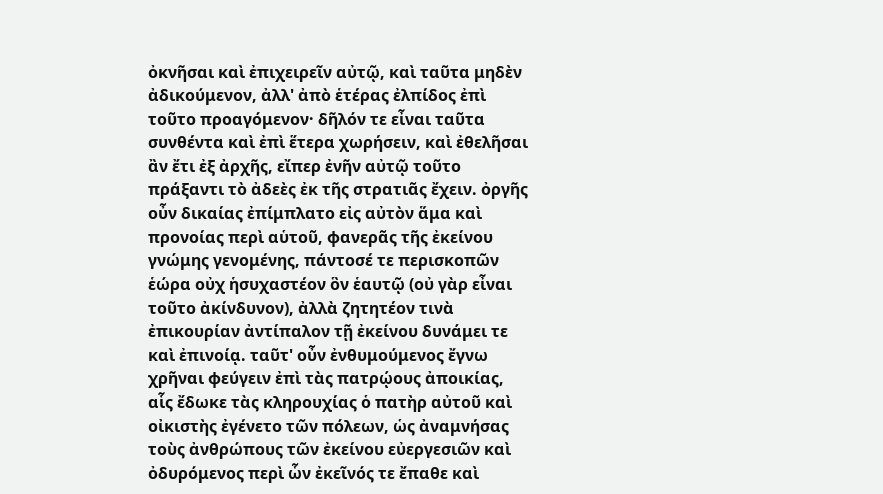ὀκνῆσαι καὶ ἐπιχειρεῖν αὐτῷ, καὶ ταῦτα μηδὲν ἀδικούμενον, ἀλλ' ἀπὸ ἑτέρας ἐλπίδος ἐπὶ τοῦτο προαγόμενον· δῆλόν τε εἶναι ταῦτα συνθέντα καὶ ἐπὶ ἕτερα χωρήσειν, καὶ ἐθελῆσαι ἂν ἔτι ἐξ ἀρχῆς, εἴπερ ἐνῆν αὐτῷ τοῦτο πράξαντι τὸ ἀδεὲς ἐκ τῆς στρατιᾶς ἔχειν. ὀργῆς οὖν δικαίας ἐπίμπλατο εἰς αὐτὸν ἅμα καὶ προνοίας περὶ αὑτοῦ, φανερᾶς τῆς ἐκείνου γνώμης γενομένης, πάντοσέ τε περισκοπῶν ἑώρα οὐχ ἡσυχαστέον ὃν ἑαυτῷ (οὐ γὰρ εἶναι τοῦτο ἀκίνδυνον), ἀλλὰ ζητητέον τινὰ ἐπικουρίαν ἀντίπαλον τῇ ἐκείνου δυνάμει τε καὶ ἐπινοίᾳ. ταῦτ' οὖν ἐνθυμούμενος ἔγνω χρῆναι φεύγειν ἐπὶ τὰς πατρῴους ἀποικίας, αἷς ἔδωκε τὰς κληρουχίας ὁ πατὴρ αὐτοῦ καὶ οἰκιστὴς ἐγένετο τῶν πόλεων, ὡς ἀναμνήσας τοὺς ἀνθρώπους τῶν ἐκείνου εὐεργεσιῶν καὶ ὀδυρόμενος περὶ ὧν ἐκεῖνός τε ἔπαθε καὶ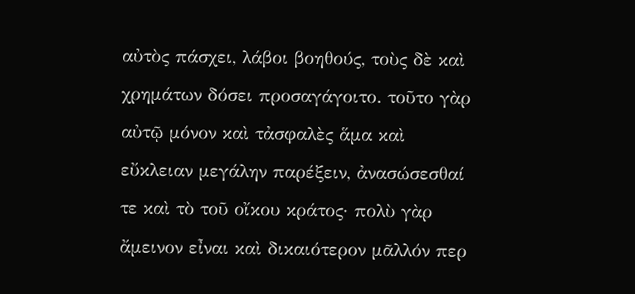αὐτὸς πάσχει, λάβοι βοηθούς, τοὺς δὲ καὶ χρημάτων δόσει προσαγάγοιτο. τοῦτο γὰρ αὐτῷ μόνον καὶ τἀσφαλὲς ἅμα καὶ εὔκλειαν μεγάλην παρέξειν, ἀνασώσεσθαί τε καὶ τὸ τοῦ οἴκου κράτος· πολὺ γὰρ ἄμεινον εἶναι καὶ δικαιότερον μᾶλλόν περ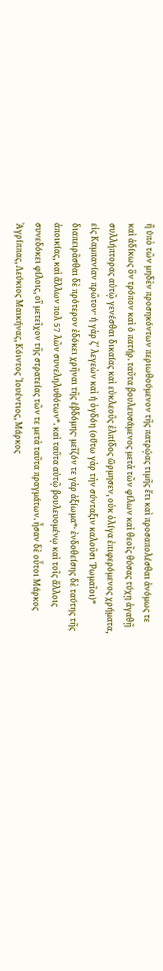ἢ ὑπὸ τῶν μηδὲν προσηκόντων περιωθούμενον τῆς πατρῴας τιμῆς ἔτι καὶ προσαπολέσθαι ἀνόμως τε καὶ ἀδίκως ὃν τρόπον καὶ ὁ πατήρ. ταῦτα βουλευσάμενος μετὰ τῶν φίλων καὶ θεοῖς θύσας τύχῃ ἀγαθῇ συλλήπτορας αὐτῷ γενέσθαι δικαίας καὶ εὐκλεοῦς ἐλπίδος ὥρμησεν, οὐκ ὀλίγα ἐπιφερόμενος χρήματα, εἰς Καμπανίαν πρῶτον· ἡ γὰρ ζʹ λεγεὼν καὶ ἡ ὀγδόη (οὕτω γὰρ τὴν σύνταξιν καλοῦσι Ῥωμαῖοι)* διαπειρᾶσθαι δὲ πρότερον ἐδόκει χρῆναι τῆς ἑβδόμης· μεῖζόν τε γὰρ ἀξίωμα*· ἐνδοθείσης δὲ ταύτης τῆς ἀποικίας, καὶ ἄλλων πολ 57 λῶν συνεληλυθότων*. καὶ ταῦτα αὐτῷ βουλευομένῳ καὶ τοῖς ἄλλοις συνεδόκει φίλοις, οἳ μετεῖχον τῆς στρατείας τῶν τε μετὰ ταῦτα πραγμάτων. ἦσαν δὲ οὗτοι Μάρκος Ἀγρίππας, Λεύκιος Μαικήνας, Κόιντος Ἰουέντιος, Μάρκος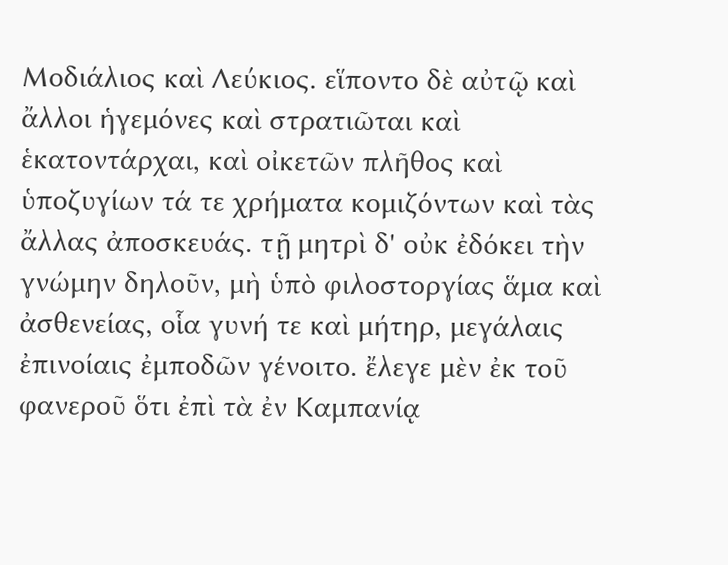Μοδιάλιος καὶ Λεύκιος. εἵποντο δὲ αὐτῷ καὶ ἄλλοι ἡγεμόνες καὶ στρατιῶται καὶ ἑκατοντάρχαι, καὶ οἰκετῶν πλῆθος καὶ ὑποζυγίων τά τε χρήματα κομιζόντων καὶ τὰς ἄλλας ἀποσκευάς. τῇ μητρὶ δ' οὐκ ἐδόκει τὴν γνώμην δηλοῦν, μὴ ὑπὸ φιλοστοργίας ἅμα καὶ ἀσθενείας, οἷα γυνή τε καὶ μήτηρ, μεγάλαις ἐπινοίαις ἐμποδῶν γένοιτο. ἔλεγε μὲν ἐκ τοῦ φανεροῦ ὅτι ἐπὶ τὰ ἐν Καμπανίᾳ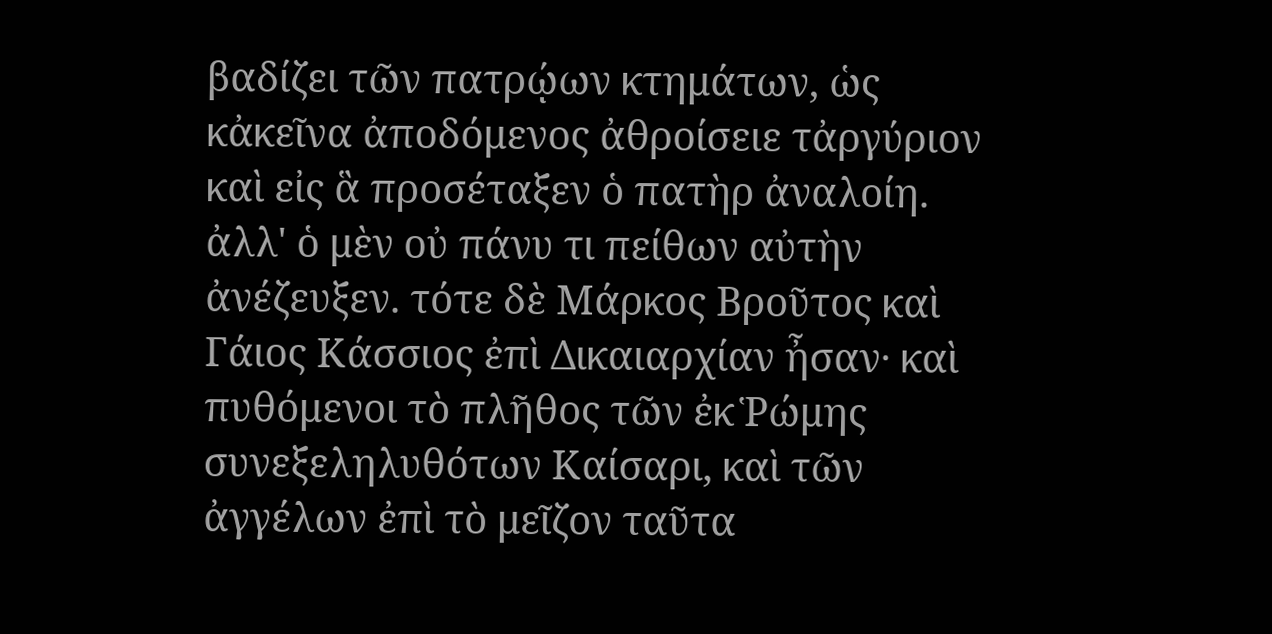βαδίζει τῶν πατρῴων κτημάτων, ὡς κἀκεῖνα ἀποδόμενος ἀθροίσειε τἀργύριον καὶ εἰς ἃ προσέταξεν ὁ πατὴρ ἀναλοίη. ἀλλ' ὁ μὲν οὐ πάνυ τι πείθων αὐτὴν ἀνέζευξεν. τότε δὲ Μάρκος Βροῦτος καὶ Γάιος Κάσσιος ἐπὶ Δικαιαρχίαν ἦσαν· καὶ πυθόμενοι τὸ πλῆθος τῶν ἐκ Ῥώμης συνεξεληλυθότων Καίσαρι, καὶ τῶν ἀγγέλων ἐπὶ τὸ μεῖζον ταῦτα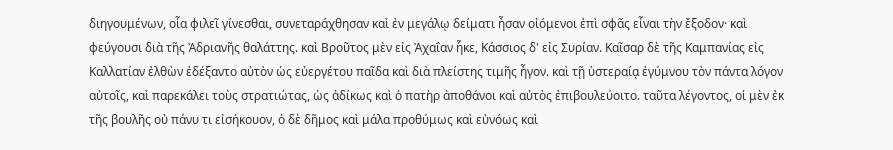διηγουμένων, οἷα φιλεῖ γίνεσθαι, συνεταράχθησαν καὶ ἐν μεγάλῳ δείματι ἦσαν οἰόμενοι ἐπὶ σφᾶς εἶναι τὴν ἔξοδον· καὶ φεύγουσι διὰ τῆς Ἀδριανῆς θαλάττης. καὶ Βροῦτος μὲν εἰς Ἀχαΐαν ἧκε, Κάσσιος δ' εἰς Συρίαν. Καῖσαρ δὲ τῆς Καμπανίας εἰς Καλλατίαν ἐλθὼν ἐδέξαντο αὐτὸν ὡς εὐεργέτου παῖδα καὶ διὰ πλείστης τιμῆς ἦγον. καὶ τῇ ὑστεραίᾳ ἐγύμνου τὸν πάντα λόγον αὐτοῖς, καὶ παρεκάλει τοὺς στρατιώτας, ὡς ἀδίκως καὶ ὁ πατὴρ ἀποθάνοι καὶ αὐτὸς ἐπιβουλεύοιτο. ταῦτα λέγοντος, οἱ μὲν ἐκ τῆς βουλῆς οὐ πάνυ τι εἰσήκουον, ὁ δὲ δῆμος καὶ μάλα προθύμως καὶ εὐνόως καὶ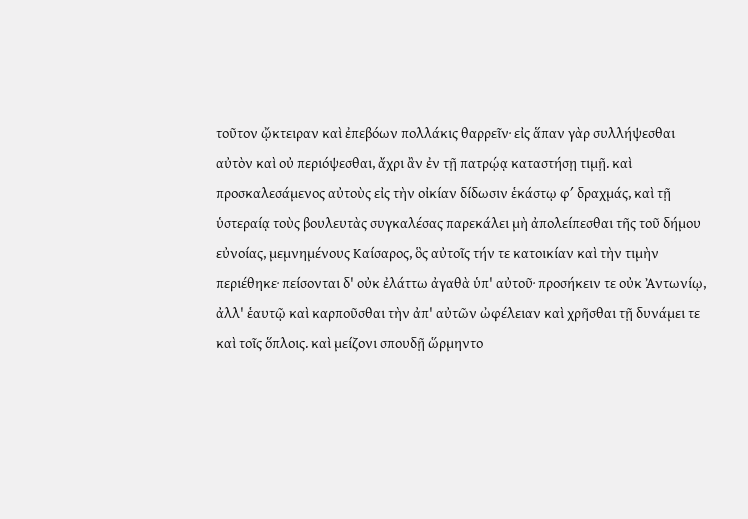τοῦτον ᾤκτειραν καὶ ἐπεβόων πολλάκις θαρρεῖν· εἰς ἅπαν γὰρ συλλήψεσθαι αὐτὸν καὶ οὐ περιόψεσθαι, ἄχρι ἂν ἐν τῇ πατρῴᾳ καταστήσῃ τιμῇ. καὶ προσκαλεσάμενος αὐτοὺς εἰς τὴν οἰκίαν δίδωσιν ἑκάστῳ φʹ δραχμάς, καὶ τῇ ὑστεραίᾳ τοὺς βουλευτὰς συγκαλέσας παρεκάλει μὴ ἀπολείπεσθαι τῆς τοῦ δήμου εὐνοίας, μεμνημένους Καίσαρος, ὃς αὐτοῖς τήν τε κατοικίαν καὶ τὴν τιμὴν περιέθηκε· πείσονται δ' οὐκ ἐλάττω ἀγαθὰ ὑπ' αὐτοῦ· προσήκειν τε οὐκ Ἀντωνίῳ, ἀλλ' ἑαυτῷ καὶ καρποῦσθαι τὴν ἀπ' αὐτῶν ὠφέλειαν καὶ χρῆσθαι τῇ δυνάμει τε καὶ τοῖς ὅπλοις. καὶ μείζονι σπουδῇ ὥρμηντο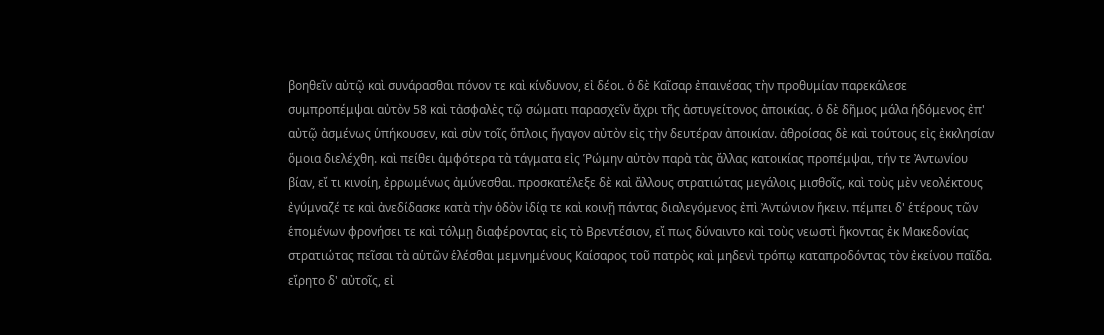βοηθεῖν αὐτῷ καὶ συνάρασθαι πόνον τε καὶ κίνδυνον, εἰ δέοι. ὁ δὲ Καῖσαρ ἐπαινέσας τὴν προθυμίαν παρεκάλεσε συμπροπέμψαι αὐτὸν 58 καὶ τἀσφαλὲς τῷ σώματι παρασχεῖν ἄχρι τῆς ἀστυγείτονος ἀποικίας. ὁ δὲ δῆμος μάλα ἡδόμενος ἐπ' αὐτῷ ἀσμένως ὑπήκουσεν, καὶ σὺν τοῖς ὅπλοις ἤγαγον αὐτὸν εἰς τὴν δευτέραν ἀποικίαν. ἀθροίσας δὲ καὶ τούτους εἰς ἐκκλησίαν ὅμοια διελέχθη. καὶ πείθει ἀμφότερα τὰ τάγματα εἰς Ῥώμην αὐτὸν παρὰ τὰς ἄλλας κατοικίας προπέμψαι, τήν τε Ἀντωνίου βίαν, εἴ τι κινοίη, ἐρρωμένως ἀμύνεσθαι. προσκατέλεξε δὲ καὶ ἄλλους στρατιώτας μεγάλοις μισθοῖς, καὶ τοὺς μὲν νεολέκτους ἐγύμναζέ τε καὶ ἀνεδίδασκε κατὰ τὴν ὁδὸν ἰδίᾳ τε καὶ κοινῇ πάντας διαλεγόμενος ἐπὶ Ἀντώνιον ἥκειν. πέμπει δ' ἑτέρους τῶν ἑπομένων φρονήσει τε καὶ τόλμῃ διαφέροντας εἰς τὸ Βρεντέσιον, εἴ πως δύναιντο καὶ τοὺς νεωστὶ ἥκοντας ἐκ Μακεδονίας στρατιώτας πεῖσαι τὰ αὑτῶν ἑλέσθαι μεμνημένους Καίσαρος τοῦ πατρὸς καὶ μηδενὶ τρόπῳ καταπροδόντας τὸν ἐκείνου παῖδα. εἴρητο δ' αὐτοῖς, εἰ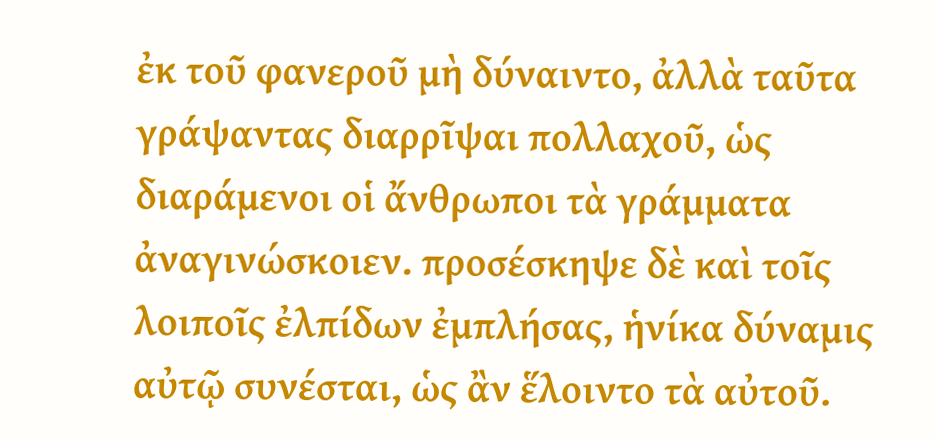ἐκ τοῦ φανεροῦ μὴ δύναιντο, ἀλλὰ ταῦτα γράψαντας διαρρῖψαι πολλαχοῦ, ὡς διαράμενοι οἱ ἄνθρωποι τὰ γράμματα ἀναγινώσκοιεν. προσέσκηψε δὲ καὶ τοῖς λοιποῖς ἐλπίδων ἐμπλήσας, ἡνίκα δύναμις αὐτῷ συνέσται, ὡς ἂν ἕλοιντο τὰ αὐτοῦ.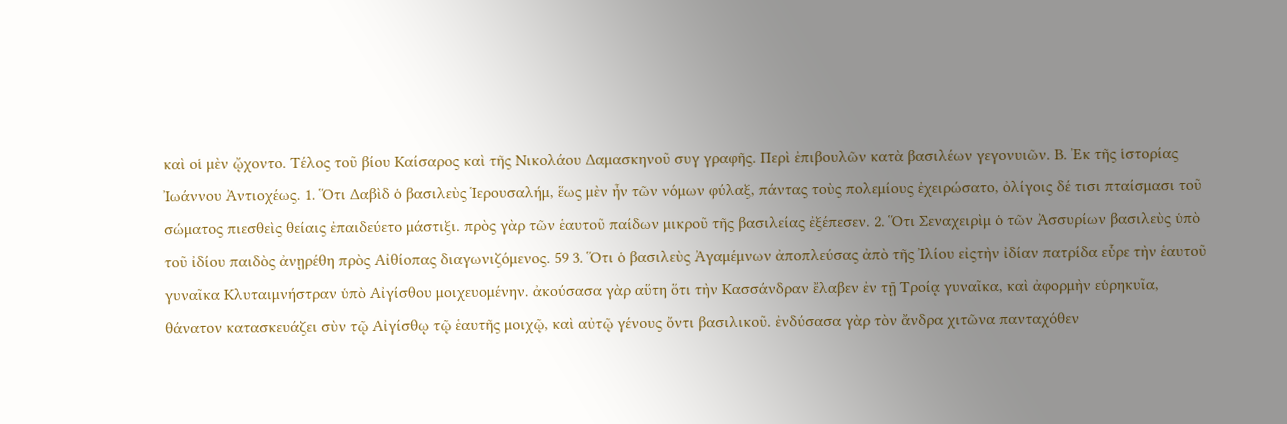καὶ οἱ μὲν ᾤχοντο. Τέλος τοῦ βίου Καίσαρος καὶ τῆς Νικολάου Δαμασκηνοῦ συγ γραφῆς. Περὶ ἐπιβουλῶν κατὰ βασιλέων γεγονυιῶν. Β. Ἐκ τῆς ἱστορίας Ἰωάννου Ἀντιοχέως. 1. Ὅτι Δαβὶδ ὁ βασιλεὺς Ἱερουσαλήμ, ἕως μὲν ἦν τῶν νόμων φύλαξ, πάντας τοὺς πολεμίους ἐχειρώσατο, ὀλίγοις δέ τισι πταίσμασι τοῦ σώματος πιεσθεὶς θείαις ἐπαιδεύετο μάστιξι. πρὸς γὰρ τῶν ἑαυτοῦ παίδων μικροῦ τῆς βασιλείας ἐξέπεσεν. 2. Ὅτι Σεναχειρὶμ ὁ τῶν Ἀσσυρίων βασιλεὺς ὑπὸ τοῦ ἰδίου παιδὸς ἀνῃρέθη πρὸς Αἰθίοπας διαγωνιζόμενος. 59 3. Ὅτι ὁ βασιλεὺς Ἀγαμέμνων ἀποπλεύσας ἀπὸ τῆς Ἰλίου εἰςτὴν ἰδίαν πατρίδα εὗρε τὴν ἑαυτοῦ γυναῖκα Κλυταιμνήστραν ὑπὸ Αἰγίσθου μοιχευομένην. ἀκούσασα γὰρ αὕτη ὅτι τὴν Κασσάνδραν ἔλαβεν ἐν τῇ Τροίᾳ γυναῖκα, καὶ ἀφορμὴν εὑρηκυῖα, θάνατον κατασκευάζει σὺν τῷ Αἰγίσθῳ τῷ ἑαυτῆς μοιχῷ, καὶ αὐτῷ γένους ὄντι βασιλικοῦ. ἐνδύσασα γὰρ τὸν ἄνδρα χιτῶνα πανταχόθεν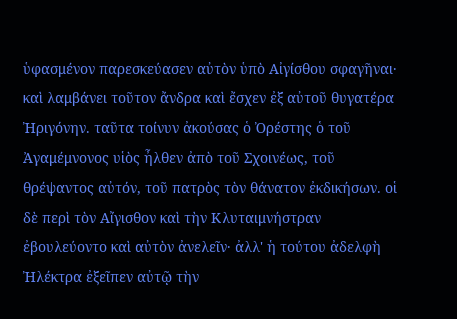ὑφασμένον παρεσκεύασεν αὐτὸν ὑπὸ Αἰγίσθου σφαγῆναι· καὶ λαμβάνει τοῦτον ἄνδρα καὶ ἔσχεν ἐξ αὐτοῦ θυγατέρα Ἠριγόνην. ταῦτα τοίνυν ἀκούσας ὁ Ὀρέστης ὁ τοῦ Ἀγαμέμνονος υἱὸς ἦλθεν ἀπὸ τοῦ Σχοινέως, τοῦ θρέψαντος αὐτόν, τοῦ πατρὸς τὸν θάνατον ἐκδικήσων. οἱ δὲ περὶ τὸν Αἴγισθον καὶ τὴν Κλυταιμνήστραν ἐβουλεύοντο καὶ αὐτὸν ἀνελεῖν· ἀλλ' ἡ τούτου ἀδελφὴ Ἠλέκτρα ἐξεῖπεν αὐτῷ τὴν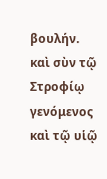βουλήν. καὶ σὺν τῷ Στροφίῳ γενόμενος καὶ τῷ υἱῷ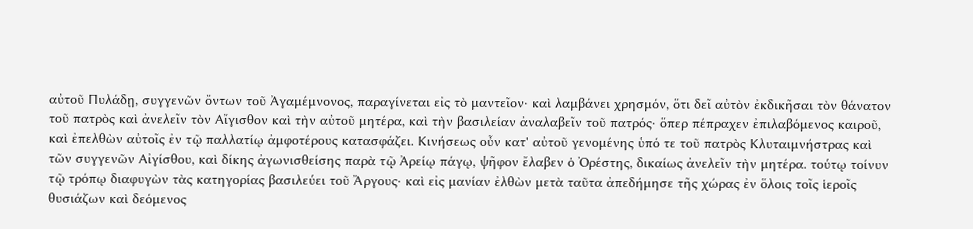αὐτοῦ Πυλάδῃ, συγγενῶν ὄντων τοῦ Ἀγαμέμνονος, παραγίνεται εἰς τὸ μαντεῖον· καὶ λαμβάνει χρησμόν, ὅτι δεῖ αὐτὸν ἐκδικῆσαι τὸν θάνατον τοῦ πατρὸς καὶ ἀνελεῖν τὸν Αἴγισθον καὶ τὴν αὐτοῦ μητέρα, καὶ τὴν βασιλείαν ἀναλαβεῖν τοῦ πατρός· ὅπερ πέπραχεν ἐπιλαβόμενος καιροῦ, καὶ ἐπελθὼν αὐτοῖς ἐν τῷ παλλατίῳ ἀμφοτέρους κατασφάζει. Κινήσεως οὖν κατ' αὐτοῦ γενομένης ὑπό τε τοῦ πατρὸς Κλυταιμνήστρας καὶ τῶν συγγενῶν Αἰγίσθου, καὶ δίκης ἀγωνισθείσης παρὰ τῷ Ἀρείῳ πάγῳ, ψῆφον ἔλαβεν ὁ Ὀρέστης, δικαίως ἀνελεῖν τὴν μητέρα. τούτῳ τοίνυν τῷ τρόπῳ διαφυγὼν τὰς κατηγορίας βασιλεύει τοῦ Ἄργους· καὶ εἰς μανίαν ἐλθὼν μετὰ ταῦτα ἀπεδήμησε τῆς χώρας ἐν ὅλοις τοῖς ἱεροῖς θυσιάζων καὶ δεόμενος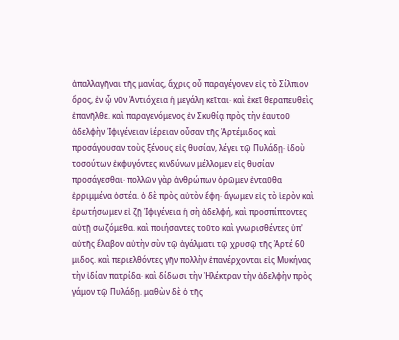ἀπαλλαγῆναι τῆς μανίας, ἄχρις οὗ παραγέγονεν εἰς τὸ Σίλπιον ὄρος, ἐν ᾧ νῦν Ἀντιόχεια ἡ μεγάλη κεῖται· καὶ ἐκεῖ θεραπευθεὶς ἐπανῆλθε. καὶ παραγενόμενος ἐν Σκυθίᾳ πρὸς τὴν ἑαυτοῦ ἀδελφὴν Ἰφιγένειαν ἱέρειαν οὖσαν τῆς Ἀρτέμιδος καὶ προσάγουσαν τοὺς ξένους εἰς θυσίαν, λέγει τῷ Πυλάδῃ· ἰδοὺ τοσούτων ἐκφυγόντες κινδύνων μέλλομεν εἰς θυσίαν προσάγεσθαι· πολλῶν γὰρ ἀνθρώπων ὁρῶμεν ἐνταῦθα ἐρριμμένα ὀστέα. ὁ δὲ πρὸς αὐτὸν ἔφη· ἄγωμεν εἰς τὸ ἱερὸν καὶ ἐρωτήσωμεν εἰ ζῇ Ἰφιγένεια ἡ σὴ ἀδελφή, καὶ προσπίπτοντες αὐτῇ σωζόμεθα. καὶ ποιήσαντες τοῦτο καὶ γνωρισθέντες ὑπ' αὐτῆς ἔλαβον αὐτὴν σὺν τῷ ἀγάλματι τῷ χρυσῷ τῆς Ἀρτέ 60 μιδος. καὶ περιελθόντες γῆν πολλὴν ἐπανέρχονται εἰς Μυκήνας τὴν ἰδίαν πατρίδα· καὶ δίδωσι τὴν Ἠλέκτραν τὴν ἀδελφὴν πρὸς γάμον τῷ Πυλάδῃ. μαθὼν δὲ ὁ τῆς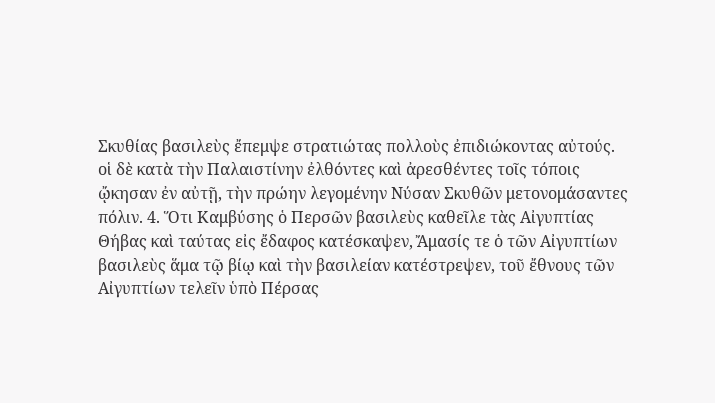Σκυθίας βασιλεὺς ἔπεμψε στρατιώτας πολλοὺς ἐπιδιώκοντας αὐτούς. οἱ δὲ κατὰ τὴν Παλαιστίνην ἐλθόντες καὶ ἀρεσθέντες τοῖς τόποις ᾤκησαν ἐν αὐτῇ, τὴν πρώην λεγομένην Νύσαν Σκυθῶν μετονομάσαντες πόλιν. 4. Ὅτι Καμβύσης ὁ Περσῶν βασιλεὺς καθεῖλε τὰς Αἰγυπτίας Θήβας καὶ ταύτας εἰς ἔδαφος κατέσκαψεν, Ἄμασίς τε ὁ τῶν Αἰγυπτίων βασιλεὺς ἅμα τῷ βίῳ καὶ τὴν βασιλείαν κατέστρεψεν, τοῦ ἔθνους τῶν Αἰγυπτίων τελεῖν ὑπὸ Πέρσας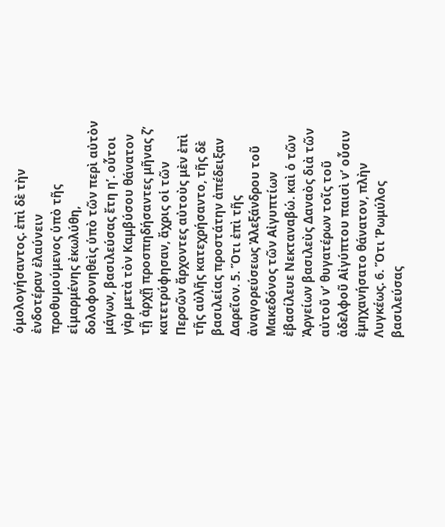ὁμολογήσαντος. ἐπὶ δὲ τὴν ἐνδοτέραν ἐλαύνειν προθυμούμενος ὑπὸ τῆς εἱμαρμένης ἐκωλύθη, δολοφονηθεὶς ὑπὸ τῶν περὶ αὐτὸν μάγων, βασιλεύσας ἔτη ηʹ. οὗτοι γὰρ μετὰ τὸν Καμβύσου θάνατον τῇ ἀρχῇ προσπηδήσαντες μῆνας ζʹ κατετρύφησαν, ἄχρις οἱ τῶν Περσῶν ἄρχοντες αὐτοὺς μὲν ἐπὶ τῆς αὐλῆς κατεχρήσαντο, τῆς δὲ βασιλείας προστάτην ἀπέδειξαν Δαρεῖον. 5. Ὅτι ἐπὶ τῆς ἀναγορεύσεως Ἀλεξάνδρου τοῦ Μακεδόνος τῶν Αἰγυπτίων ἐβασίλευε Νεκταναβώ. καὶ ὁ τῶν Ἀργείων βασιλεὺς Δαναὸς διὰ τῶν αὐτοῦ νʹ θυγατέρων τοῖς τοῦ ἀδελφοῦ Αἰγύπτου παισὶ νʹ οὖσιν ἐμηχανήσατο θάνατον, πλὴν Λυγκέως. 6. Ὅτι Ῥωμύλος βασιλεύσας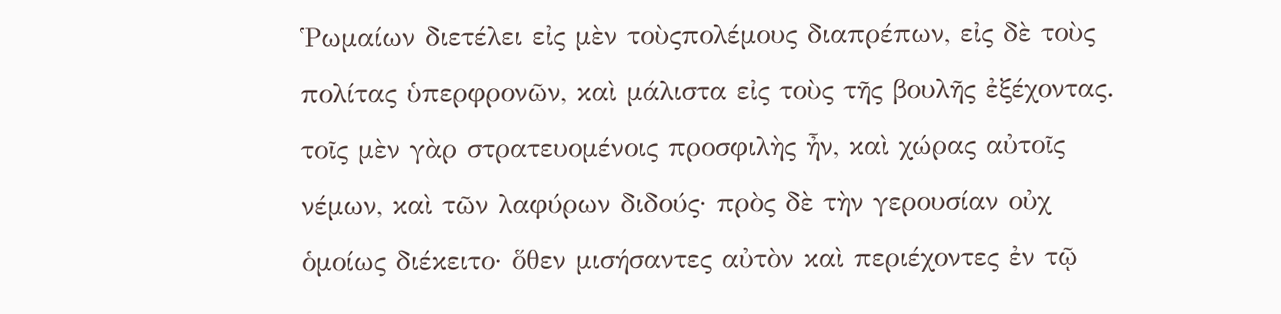Ῥωμαίων διετέλει εἰς μὲν τοὺςπολέμους διαπρέπων, εἰς δὲ τοὺς πολίτας ὑπερφρονῶν, καὶ μάλιστα εἰς τοὺς τῆς βουλῆς ἐξέχοντας. τοῖς μὲν γὰρ στρατευομένοις προσφιλὴς ἦν, καὶ χώρας αὐτοῖς νέμων, καὶ τῶν λαφύρων διδούς· πρὸς δὲ τὴν γερουσίαν οὐχ ὁμοίως διέκειτο· ὅθεν μισήσαντες αὐτὸν καὶ περιέχοντες ἐν τῷ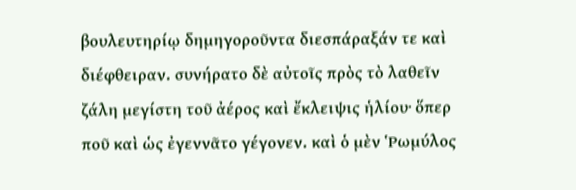βουλευτηρίῳ δημηγοροῦντα διεσπάραξάν τε καὶ διέφθειραν. συνήρατο δὲ αὐτοῖς πρὸς τὸ λαθεῖν ζάλη μεγίστη τοῦ ἀέρος καὶ ἔκλειψις ἡλίου· ὅπερ ποῦ καὶ ὡς ἐγεννᾶτο γέγονεν. καὶ ὁ μὲν Ῥωμύλος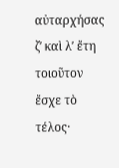αὐταρχήσας ζʹ καὶ λʹ ἔτη τοιοῦτον ἔσχε τὸ τέλος·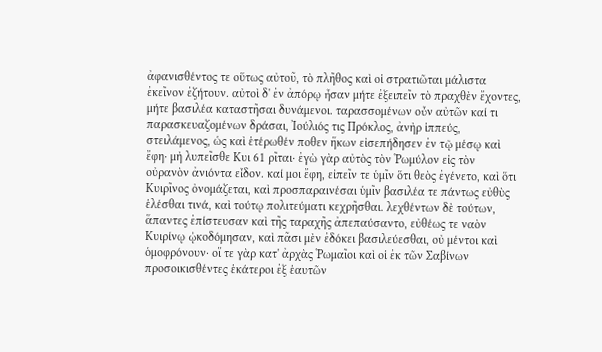ἀφανισθέντος τε οὕτως αὐτοῦ, τὸ πλῆθος καὶ οἱ στρατιῶται μάλιστα ἐκεῖνον ἐζήτουν. αὐτοὶ δ' ἐν ἀπόρῳ ἦσαν μήτε ἐξειπεῖν τὸ πραχθὲν ἔχοντες, μήτε βασιλέα καταστῆσαι δυνάμενοι. ταρασσομένων οὖν αὐτῶν καί τι παρασκευαζομένων δράσαι, Ἰούλιός τις Πρόκλος, ἀνὴρ ἱππεύς, στειλάμενος, ὡς καὶ ἑτέρωθέν ποθεν ἥκων εἰσεπήδησεν ἐν τῷ μέσῳ καὶ ἔφη· μὴ λυπεῖσθε Κυι 61 ρῖται· ἐγὼ γὰρ αὐτὸς τὸν Ῥωμύλον εἰς τὸν οὐρανὸν ἀνιόντα εἶδον. καί μοι ἔφη, εἰπεῖν τε ὑμῖν ὅτι θεὸς ἐγένετο, καὶ ὅτι Κυιρῖνος ὀνομάζεται, καὶ προσπαραινέσαι ὑμῖν βασιλέα τε πάντως εὐθὺς ἑλέσθαι τινά, καὶ τούτῳ πολιτεύματι κεχρῆσθαι. λεχθέντων δὲ τούτων, ἅπαντες ἐπίστευσαν καὶ τῆς ταραχῆς ἀπεπαύσαντο, εὐθέως τε ναὸν Κυιρίνῳ ᾠκοδόμησαν, καὶ πᾶσι μὲν ἐδόκει βασιλεύεσθαι, οὐ μέντοι καὶ ὁμοφρόνουν· οἵ τε γὰρ κατ' ἀρχὰς Ῥωμαῖοι καὶ οἱ ἐκ τῶν Σαβίνων προσοικισθέντες ἑκάτεροι ἐξ ἑαυτῶν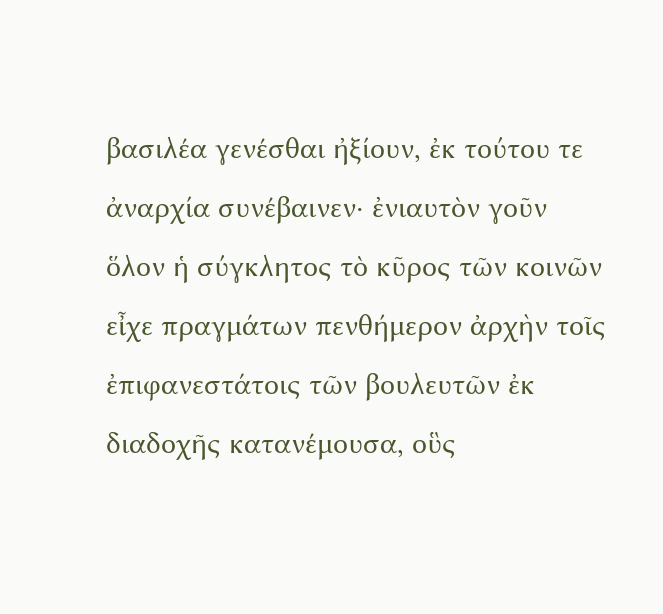βασιλέα γενέσθαι ἠξίουν, ἐκ τούτου τε ἀναρχία συνέβαινεν· ἐνιαυτὸν γοῦν ὅλον ἡ σύγκλητος τὸ κῦρος τῶν κοινῶν εἶχε πραγμάτων πενθήμερον ἀρχὴν τοῖς ἐπιφανεστάτοις τῶν βουλευτῶν ἐκ διαδοχῆς κατανέμουσα, οὓς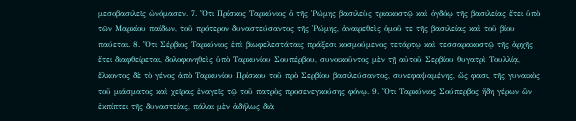μεσοβασιλεῖς ὠνόμασεν. 7. Ὅτι Πρίσκος Ταρκύνιος ὁ τῆς Ῥώμης βασιλεὺς τριακοστῷ καὶ ὀγδόῳ τῆς βασιλείας ἔτει ὑπὸ τῶν Μαρκίου παίδων, τοῦ πρότερον δυναστεύσαντος τῆς Ῥώμης, ἀναιρεθεὶς ὁμοῦ τε τῆς βασιλείας καὶ τοῦ βίου παύεται. 8. Ὅτι Σέρβιος Ταρκύνιος ἐπὶ βιωφελεστάταις πράξεσι κοσμούμενος τετάρτῳ καὶ τεσσαρακοστῷ τῆς ἀρχῆς ἔτει διαφθείρεται, δολοφονηθεὶς ὑπὸ Ταρκυνίου Σουπέρβου, συνοικοῦντος μὲν τῇ αὐτοῦ Σερβίου θυγατρὶ Τουλλίᾳ, ἕλκοντος δὲ τὸ γένος ἀπὸ Ταρκυνίου Πρίσκου τοῦ πρὸ Σερβίου βασιλεύσαντος, συνεφαψαμένης, ὥς φασι, τῆς γυναικὸς τοῦ μιάσματος καὶ χεῖρας ἐναγεῖς τῷ τοῦ πατρὸς προσενεγκούσης φόνῳ. 9. Ὅτι Ταρκύνιος Σούπερβος ἤδη γέρων ὢν ἐκπίπτει τῆς δυναστείας, πάλαι μὲν ἀδήλως διὰ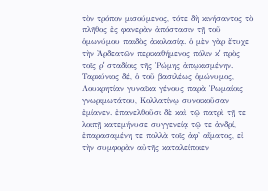τὸν τρόπον μισούμενος, τότε δὴ κινήσαντος τὸ πλῆθος ἐς φανερὰν ἀπόστασιν τῇ τοῦ ὁμωνύμου παιδὸς ἀκολασίᾳ. ὁ μὲν γὰρ ἔτυχε τὴν Ἀρδεατῶν περικαθήμενος πόλιν κʹ πρὸς τοῖς ρʹ σταδίοις τῆς Ῥώμης ἀπῳκισμένην. Ταρκύνιος δέ, ὁ τοῦ βασιλέως ὁμώνυμος, Λουκρητίαν γυναῖκα γένους παρὰ Ῥωμαίοις γνωριμωτάτου, Κολλατίνῳ συνοικοῦσαν ἐμίανεν. ἐπανελθοῦσι δὲ καὶ τῷ πατρὶ τῇ τε λοιπῇ κατεμήνυσε συγγενείᾳ τῷ τε ἀνδρί, ἐπαρασαμένη τε πολλὰ τοῖς ἀφ' αἵματος, εἰ τὴν συμφορὰν αὐτῆς καταλείποιεν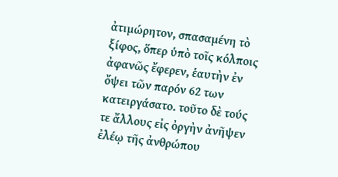ἀτιμώρητον, σπασαμένη τὸ ξίφος, ὅπερ ὑπὸ τοῖς κόλποις ἀφανῶς ἔφερεν, ἑαυτὴν ἐν ὄψει τῶν παρόν 62 των κατειργάσατο. τοῦτο δὲ τούς τε ἄλλους εἰς ὀργὴν ἀνῆψεν ἐλέῳ τῆς ἀνθρώπου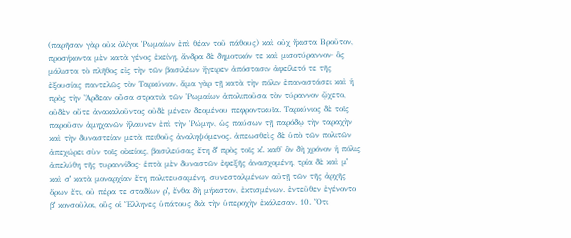(παρῆσαν γὰρ οὐκ ὀλίγοι Ῥωμαίων ἐπὶ θέαν τοῦ πάθους) καὶ οὐχ ἥκιστα Βροῦτον, προσήκοντα μὲν κατὰ γένος ἐκείνῃ, ἄνδρα δὲ δημοτικόν τε καὶ μισοτύραννον· ὃς μάλιστα τὸ πλῆθος εἰς τὴν τῶν βασιλέων ἤγειρεν ἀπόστασιν ἀφείλετό τε τῆς ἐξουσίας παντελῶς τὸν Ταρκύνιον. ἅμα γὰρ τῇ κατὰ τὴν πόλιν ἐπαναστάσει καὶ ἡ πρὸς τὴν Ἄρδεαν οὖσα στρατιὰ τῶν Ῥωμαίων ἀπολιποῦσα τὸν τύραννον ᾤχετο, οὐδὲν οὔτε ἀνακαλοῦντος οὐδὲ μένειν δεομένου πεφροντικυῖα. Ταρκύνιος δὲ τοῖς παροῦσιν ἀμηχανῶν ἤλαυνεν ἐπὶ τὴν Ῥώμην, ὡς παύσων τῇ παρόδῳ τὴν ταραχὴν καὶ τὴν δυναστείαν μετὰ πειθοῦς ἀναληψόμενος. ἀπεωσθεὶς δὲ ὑπὸ τῶν πολιτῶν ἀπεχώρει σὺν τοῖς οἰκείοις, βασιλεύσας ἔτη δʹ πρὸς τοῖς κʹ. καθ' ὃν δὴ χρόνον ἡ πόλις ἀπελύθη τῆς τυραννίδος· ἑπτὰ μὲν δυναστῶν ἐφεξῆς ἀνασχομένη, τρία δὲ καὶ μʹ καὶ σʹ κατὰ μοναρχίαν ἔτη πολιτευσαμένη, συνεσταλμένων αὐτῇ τῶν τῆς ἀρχῆς ὅρων ἔτι, οὐ πέρα τε σταδίων ρʹ, ἔνθα δὴ μήκιστον, ἐκτισμένων. ἐντεῦθεν ἐγένοντο βʹ κονσοῦλοι, οὓς οἱ Ἕλληνες ὑπάτους διὰ τὴν ὑπεροχὴν ἐκάλεσαν. 10. Ὅτι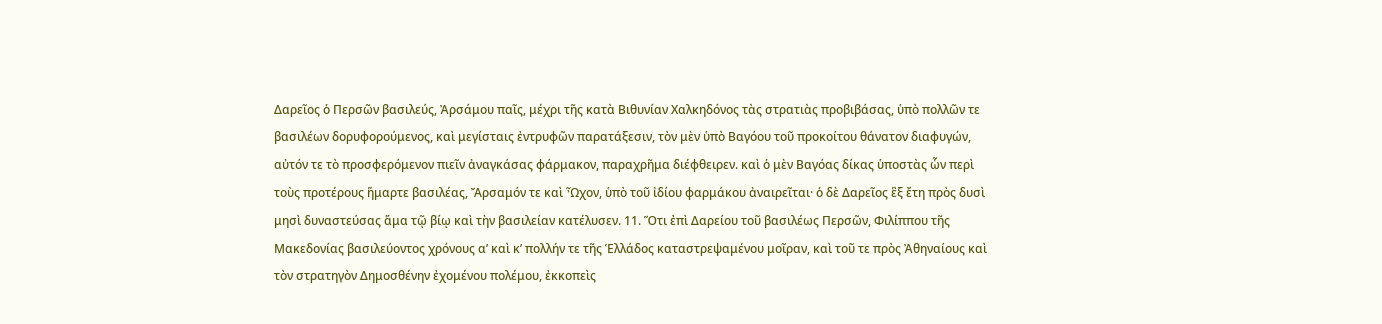Δαρεῖος ὁ Περσῶν βασιλεύς, Ἀρσάμου παῖς, μέχρι τῆς κατὰ Βιθυνίαν Χαλκηδόνος τὰς στρατιὰς προβιβάσας, ὑπὸ πολλῶν τε βασιλέων δορυφορούμενος, καὶ μεγίσταις ἐντρυφῶν παρατάξεσιν, τὸν μὲν ὑπὸ Βαγόου τοῦ προκοίτου θάνατον διαφυγών, αὐτόν τε τὸ προσφερόμενον πιεῖν ἀναγκάσας φάρμακον, παραχρῆμα διέφθειρεν. καὶ ὁ μὲν Βαγόας δίκας ὑποστὰς ὧν περὶ τοὺς προτέρους ἥμαρτε βασιλέας, Ἄρσαμόν τε καὶ Ὦχον, ὑπὸ τοῦ ἰδίου φαρμάκου ἀναιρεῖται· ὁ δὲ Δαρεῖος ἓξ ἔτη πρὸς δυσὶ μησὶ δυναστεύσας ἅμα τῷ βίῳ καὶ τὴν βασιλείαν κατέλυσεν. 11. Ὅτι ἐπὶ Δαρείου τοῦ βασιλέως Περσῶν, Φιλίππου τῆς Μακεδονίας βασιλεύοντος χρόνους αʹ καὶ κʹ πολλήν τε τῆς Ἑλλάδος καταστρεψαμένου μοῖραν, καὶ τοῦ τε πρὸς Ἀθηναίους καὶ τὸν στρατηγὸν Δημοσθένην ἐχομένου πολέμου, ἐκκοπεὶς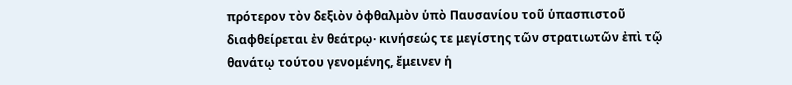πρότερον τὸν δεξιὸν ὀφθαλμὸν ὑπὸ Παυσανίου τοῦ ὑπασπιστοῦ διαφθείρεται ἐν θεάτρῳ· κινήσεώς τε μεγίστης τῶν στρατιωτῶν ἐπὶ τῷ θανάτῳ τούτου γενομένης, ἔμεινεν ἡ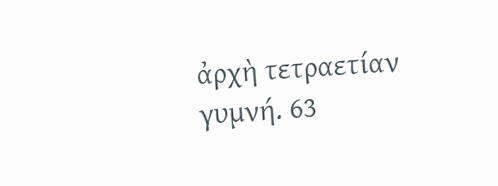ἀρχὴ τετραετίαν γυμνή. 63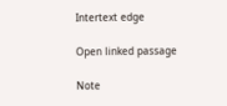Intertext edge

Open linked passage

Note